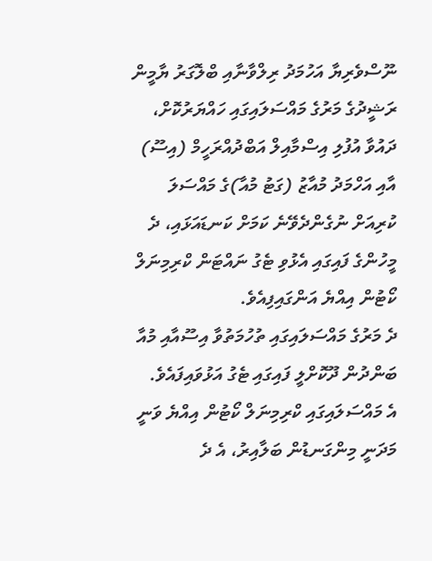ނޫސްވެރިޔާ އަހުމަދު ރިލްވާނާއި ބްލޮގަރު ޔާމީން ރަޝީދުގެ މަރުގެ މައްސަލައިގައި ހައްޔަރުކޮށް، ދައުވާ އުފުލި އިސްމާއިލް އަބްދުއްރަހީމް (އިސޫ) އާއި އަހްމަދު މުއާޒު (ގަޓު މުއާ)ގެ މައްސަލަ ކުރިއަށް ނުގެންދެވޭނެ ކަމަށް ކަނޑައަޅައި، ދެ މީހުންގެ ފައިގައި އެޅުވި ޓެގު ނައްޓަން ކްރިމިނަލް ކޯޓުން އިއްޔެ އަންގައިފިއެވެ.
ދެ މަރުގެ މައްސަލައިގައި ތުހުމަތުވާ އިސޫއާއި މުއާ ބަންދުން ދޫކޮށްލީ ފައިގައި ޓެގު އަޅުވައިފައެވެ.
އެ މައްސަލައިގައި ކްރިމިނަލް ކޯޓުން އިއްޔެ ވަނީ މަދަނީ މިންގަނޑުން ބަލާއިރު، އެ ދެ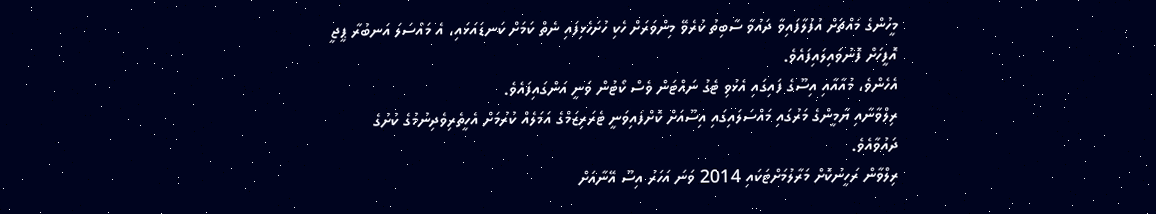މީހުންގެ މައްޗަށް އުފުލާފައިވާ ދައުވާ ސާބިތު ކުރެވޭ މިންވަރަށް ހެކި ހުށަހެޅިފައި ނެތް ކަމަށް ކަނޑައަޅައި، އެ މައްސަލަ އަނބުރާ ޕީޖީ އޮފީހަށް ފޮނުވައިލައިފައެވެ.
އެހެންވެ، މުއާއާއި އިސޫގެ ފައިގައި އެޅުވި ޓެގު ނައްޓަން ވެސް ކޯޓުން ވަނީ އަންގައިފައެވެ.
ރިލްވާނާއި ޔާމީންގެ މަރުގައި މައްސަލައިގައި އިސޫއަށް ކޮށްފައިވަނީ ޓެރަރިޒަމްގެ އަމަލެއް ކުރުމަށް އެހީތެރިވެދިނުމުގެ ކުށުގެ ދައުވާއެވެ.
ރިލްވާން ރަހީނުކޮށް މަރާލުމަށްޓަކައި 2014 ވަނަ އަހަރު އިސޫ އޭނާއަށް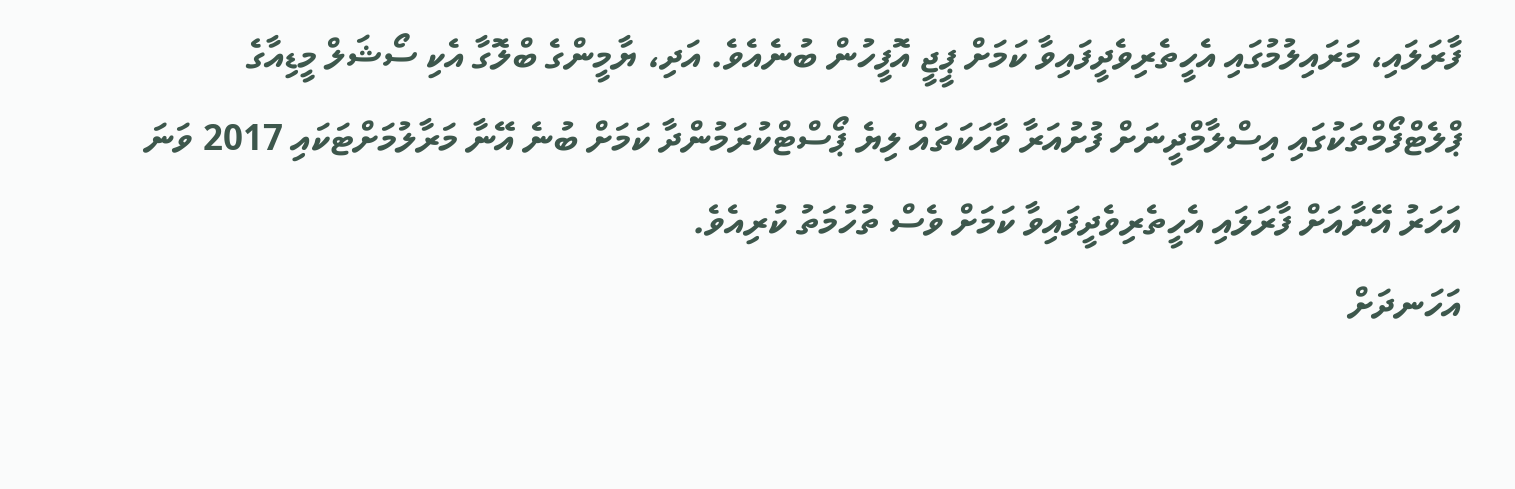ފާރަލައި، މަރައިލުމުގައި އެހީތެރިވެދީފައިވާ ކަމަށް ޕީޖީ އޮފީހުން ބުނެއެވެ. އަދި، ޔާމީންގެ ބްލޮގާ އެކި ސޯޝަލް މީޑިއާގެ ޕްލެޓްފޯމްތަކުގައި އިސްލާމްދީނަށް ފުށުއަރާ ވާހަކަތައް ލިޔެ ޕޯސްޓްކުރަމުންދާ ކަމަށް ބުނެ އޭނާ މަރާލުމަށްޓަކައި 2017 ވަނަ އަހަރު އޭނާއަށް ފާރަލައި އެހީތެރިވެދީފައިވާ ކަމަށް ވެސް ތުހުމަތު ކުރިއެވެ.
އަހަނދަށް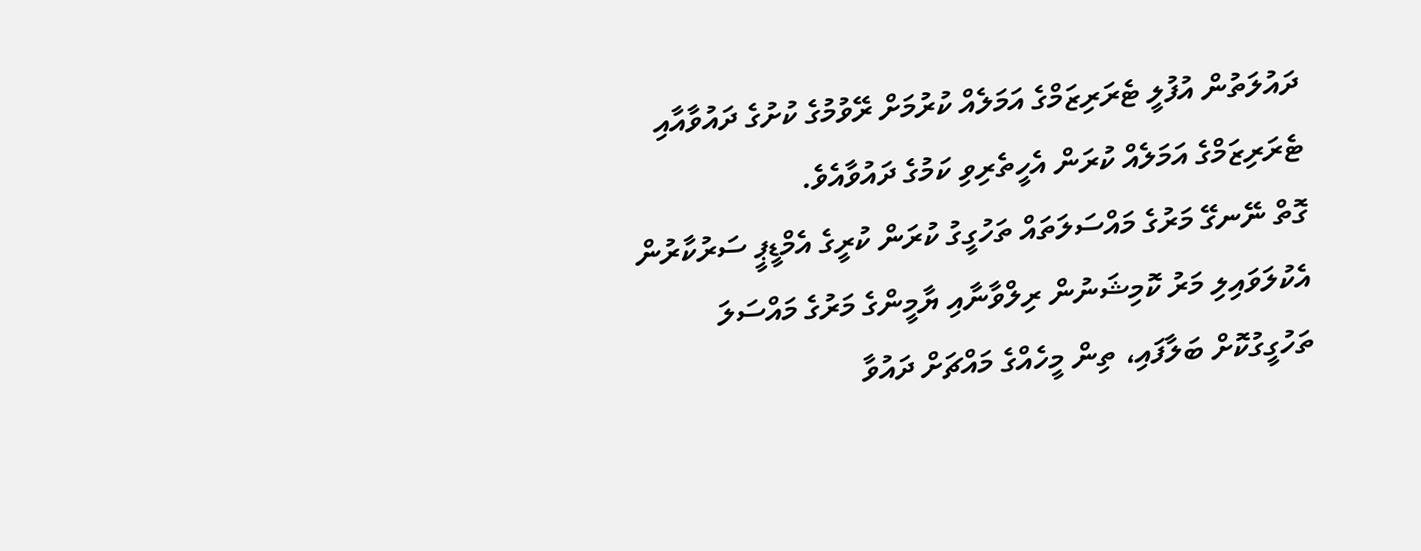ދައުލަތުން އުފުލީ ޓެރަރިޒަމްގެ އަމަލެއް ކުރުމަށް ރޭވުމުގެ ކުށުގެ ދައުވާއާއި ޓެރަރިޒަމްގެ އަމަލެއް ކުރަން އެހީތެރިވި ކަމުގެ ދައުވާއެވެ.
ގޮތް ނޭނގޭ މަރުގެ މައްސަލަތައް ތަހުގީގު ކުރަން ކުރީގެ އެމްޑީޕީ ސަރުކާރުން އެކުލަވައިލި މަރު ކޮމިޝަނުން ރިލްވާނާއި ޔާމީންގެ މަރުގެ މައްސަލަ ތަހުގީގުކޮށް ބަލާފައި، ތިން މީހެއްގެ މައްޗަށް ދައުވާ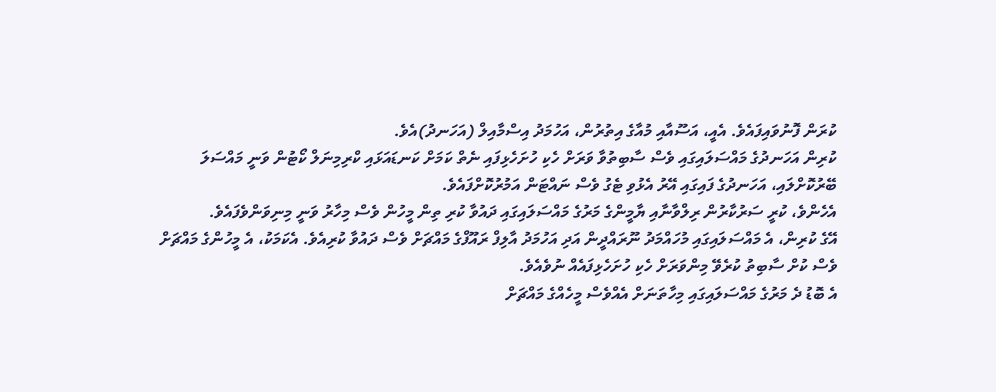ކުރަން ފޮނުވައިފައެވެ. އެއީ، އަސޫއާއި މުއާގެ އިތުރުން، އަހުމަދު އިސްމާއިލް (އަހަނދު)އެވެ.
ކުރިން އަހަނދުގެ މައްސަލައިގައި ވެސް ސާބިތުވާ ވަރަށް ހެކި ހުށަހެޅިފައި ނެތް ކަމަށް ކަނޑައަޅައި ކްރިމިނަލް ކޯޓުން ވަނީ މައްސަލަ ބޭރުކޮށްލައި، އަހަނދުގެ ފައިގައި އޭރު އެޅުވި ޓެގު ވެސް ނައްޓަން އަމުރުކޮށްފައެވެ.
އެހެންވެ، ކުރީ ސަރުކާރުން ރިލްވާނާއި ޔާމީންގެ މަރުގެ މައްސަލައިގައި ދައުވާ ކުރި ތިން މީހުން ވެސް މިހާރު ވަނީ މިނިވަންވެފައެވެ.
އޭގެ ކުރިން، އެ މައްސަލައިގައި މުހައްމަދު ނޫރައްދީން އަދި އަހުމަދު އާލިފް ރައޫފްގެ މައްޗަށް ވެސް ދައުވާ ކުރިއެވެ. އެކަމަކު، އެ މީހުންގެ މައްޗަށް ވެސް ކުށް ސާބިތު ކުރެވޭ މިންވަރަށް ހެކި ހުށަހެޅިފައެއް ނުވެއެވެ.
އެ ބޮޑު ދެ މަރުގެ މައްސަލައިގައި މިހާތަނަށް އެއްވެސް މީހެއްގެ މައްޗަށް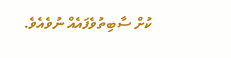ކުށް ސާބިތުވެފައެއް ނުވެއެވެ.